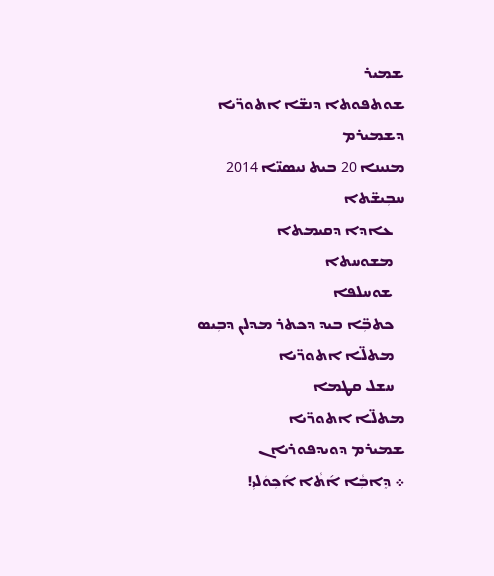ܫܡܝܪ
ܫܘܬܦܘܬܐ ܕܢܫ̈ܐ ܐܬܘܖ̈ܝܐ ܕܫܡܝܪܡ
ܡܢܝܢܐ 20 ܒܝܬ ܢܝܣܢ̈ܐ 2014
ܚܒܼܝܫ̈ܬܐ
   ܥܐܕܐ ܕܩܝܡܬܐ
   ܡܫܘܚܬܐ
   ܫܘܚܠܦܐ
   ܟܬܒܼ̈ܐ ܒܝܕ ܕܟܬܪ ܡܕܠܢ ܕܒܼܝܣ
   ܡܬܠ̈ܐ ܐܬܘܖ̈ܝܐ
   ܚܫܠ ܩܛܡܐ
ܡܬܠ̈ܐ ܐܬܘܖ̈ܝܐ
ܫܡܝܪܡ ܕܘܝܕܦܘܪܝܐܢ
܀ ܕܸܐܒܼܵܐ ܐ݇ܬܵܐ ܐ݇ܟܼܘܿܠܝܼ!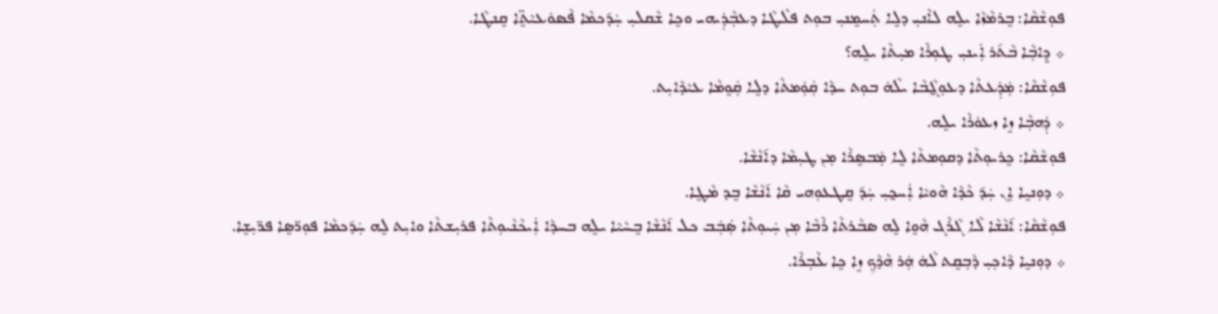ܦܘܼܫܵܩܵܐ: ܒܸܪܡܵܙܵܐ ܝܠܸܗ ܠܐܵܢܝܼ ܕܠܸܐ ܬܲܚܡܸܢܝܼ ܒܘܼܬ ܦܠܵܛܵܐ ܕܥܒܼܵܕܲܝܗܝ ܘܟܸܐ ܫܵܩܠܝܼ ܚܲܕ݇ܟܡܵܐ ܦܵܣܘܿܥܝܵܬܸ̈ܐ ܩܸܢܛܵܐ.
܀ ܕܸܐܒܼܵܐ ܒܵܬ݇ܪ ܐܲܝܢܝܼ ܛܘܼܪܵܐ ܡܝܼܬܵܐ ܝܠܸܗ؟
ܦܘܼܫܵܩܵܐ: ܡܲܕܲܥܬܵܐ ܕܥܘܼܓ̰ܵܒܵܐ ܝܠܵܗܿ ܒܘܼܬ ܚܕܵܐ ܩܲܘܲܡܬܵܐ ܕܠܸܐ ܩܲܘܸܡܵܐ ܥܝܵܕܵܐܝܼܬ.
܀ ܕܲܗܒܼܵܐ ܙܸܐ ܙܥܘܿܪܵܐ ܝܠܸܗ.
ܦܘܼܫܵܩܵܐ: ܟܸܪܝܘܼܬܵܐ ܕܩܘܼܡܬܵܐ ܠܸܐ ܡܲܒܣܸܪܵܐ ܡܼܢ ܛܝܼܡܵܐ ܕܐ݇ܢܵܫܵܐ.
܀ ܕܘܼܢܝܸܐ ܐܸܢ ܚܲܕ݇ ܟܵܕܵܐ ܗܵܘܝܵܐ ܐܲܚܟ̰ܝܼ ܚܲܕ݇ ܩܸܛܥܘܼܗܝ ܩܵܐ ܐ݇ܢܵܫܵܐ ܒܸܕ ܡܵܛܸܐ.
ܦܘܼܫܵܩܵܐ: ܐ݇ܢܵܫܵܐ ܠܵܐ ܓܵܪܵܓ ܗܵܘܸܐ ܠܸܗ ܣܒܵܪܬܵܐ ܪܵܒܵܐ ܡܼܢ ܚܲܝܘܼܬܵܐ ܣܲܒܲܒ ܟܠ ܐ݇ܢܵܫܵܐ ܒܸܚܵܝܵܐ ܝܠܸܗ ܒܚܕܵܐ ܐܲܝܟܵܢܵܝܘܼܬܵܐ ܦܪܝܼܫܬܵܐ ܘܐܝܼܬ ܠܸܗ ܚܲܕ݇ܟܡܵܐ ܦܘܼܖ̈ܣܸܐ ܦܖ̈ܝܼܫܸܐ.
܀ ܕܘܼܢܝܸܐ ܕܵܐܟܼܝܼ ܕܵܒܼܩܸܬ ܠܵܗܿ ܗܲܪ ܗܵܕܵܟܼ ܙܸܐ ܟܸܐ ܥܵܒܼܪܵܐ.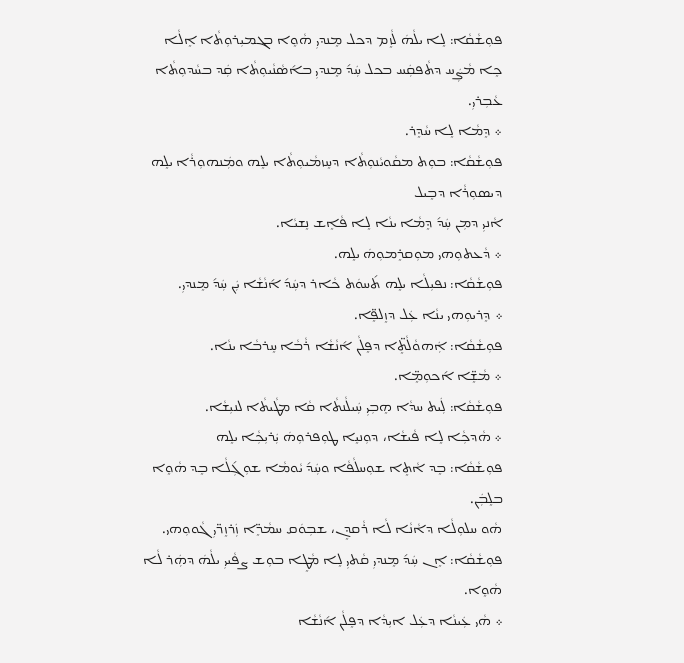ܦܘܼܫܵܩܵܐ: ܠܸܐ ܝܠܵܗܿ ܠܵܙܸܡ ܕܟܠ ܡܸܢܕܝܼ ܗܵܘܸܐ ܒܓܡܝܼܪܘܼܬܵܐ ܐܸܠܵܐ ܟܸܐ ܡܵܨܲܚ ܕܬܵܦܩܲܚ ܒܟܠ ܚܲܕ݇ ܡܸܢܕܝܼ ܒܐ݇ܣܵܢܵܝܘܼܬܵܐ ܩܲܕ ܒܚܵܕܘܼܬܵܐ ܥܵܒܼܪܝܼ.
܀ ܕܸܡܵܐ ܠܸܐ ܚܵܕܸܪ.
ܦܘܼܫܵܩܵܐ: ܒܘܼܬ ܡܩܵܘܝܵܢܘܼܬܵܐ ܕܚܸܙܡܵܝܘܼܬܵܐ ܝܠܸܗ ܘܡܲܢܗܘܼܪܵܐ ܝܠܸܗ ܕܝܣܘܼܪܵܐ ܕܒܸܝܠ
ܐܵܢܝܼ ܕܡܼܢ ܚܲܕ݇ ܕܸܡܵܐ ܝܢܵܐ ܠܸܐ ܦܵܐܸܫ ܢܸܫܝܵܐ.
܀ ܕܵܥܬܘܼܗܝ ܡܘܼܩܪܸܡܘܼܗܿ ܝܠܸܗ.
ܦܘܼܫܵܩܵܐ: ܢܦܝܼܠܵܐ ܝܠܸܗ ܬ݇ܚܘܿܬ ܟܵܐܪ ܕܚܲܕ݇ ܐ݇ܢܵܫܵܐ ܝܲܢ ܚܲܕ݇ ܡܸܢܕܝܼ.
܀ ܕܸܪܝܘܼܗܝ ܝܢܵܐ ܥܲܠ ܕܙܸܠܦܸ̈ܐ.
ܦܘܼܫܵܩܵܐ: ܐܲܗܘܵܠܵܬܸ̈ܐ ܕܦܸܠܵܢ ܐ݇ܢܵܫܵܐ ܪܵܒܵܐ ܚܸܪܒܵܐ ܝܢܵܐ.
܀ ܡܵܫܸ̈ܐ ܐ݇ܟܘܼܡܸ̈ܐ.
ܦܘܼܫܵܩܵܐ: ܠܲܝܬ ܚܕܵܐ ܗܸܒܼܝܼ ܚܲܝܠܵܢܬܵܐ ܩܵܐ ܡܛܵܝܬܵܐ ܠܢܝܼܫܵܐ.
܀ ܗܵܕܟܼܵܐ ܠܸܐ ܦܵܝܫܵܐ، ܕܘܼܢܝܸܐ ܛܘܼܦܪܘܼܗܿ ܝܲܪܝܼܟܼܵܐ ܝܠܸܗ
ܦܘܼܫܵܩܵܐ: ܒܸܕ ܐܵܬܸܐ ܫܘܼܚܠܵܦܵܐ ܘܚܲܕ݇ ܝܵܘܡܵܐ ܫܘܼܓܼ݇ܠܵܐ ܒܸܕ ܗܵܘܸܐ ܒܠܸܒܲܢ.
ܗܵܘ ܚܠܘܼܠܵܐ ܕܐܵܢܵܐ ܠܵܐ ܪܵܩܕܸܢ، ܫܒܼܘܿܩ ܚܡܵܖܸ̈ܐ ܙܲܪܙܸܖ̈ܝܼ ܓܵܘܘܼܗܝ.
ܦܘܼܫܵܩܵܐ: ܐܸܢ ܚܲܕ݇ ܡܸܢܕܝܼ ܩܵܬܝܼ ܠܸܐ ܡܵܛܸܐ ܒܘܼܫ ܨܦܵܝܝܼ ܝܠܵܗܿ ܕܗܲܪ ܠܵܐ ܗܵܘܸܐ.
܀ ܗܵܝ ܥܲܝܢܵܐ ܕܥܲܠ ܐܝܼܕܵܐ ܕܦܸܠܵܢ ܐ݇ܢܵܫܵܐ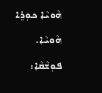ܗܵܘܝܵܐ ܟܘܼܪܸܐ ܗܵܘܝܵܐ.
ܦܘܼܫܵܩܵܐ: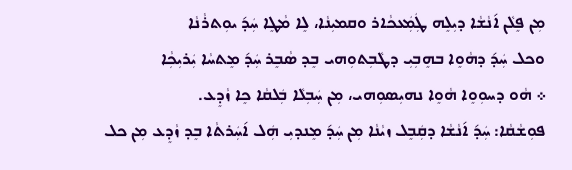ܡܼܢ ܦܸܠܵܢ ܐ݇ܢܵܫܵܐ ܕܝܼܠܸܗ ܛܲܡܲܥܟܵܐܪ ܘܩܡܝܼܢܵܐ، ܠܸܐ ܡܵܛܸܐ ܚܲܕ݇ ܝܘܼܬܪܵܢܵܐ
ܘܟܠ ܚܲܕ݇ ܕܗܵܘܸܐ ܒܗܸܒܼܝܼ ܕܛܵܒܼܬܘܼܗܝ ܒܸܕ ܣܵܒܸܪ ܚܲܕ݇ ܡܸܬܚܵܐ ܝܲܪܝܼܟܼܵܐ
܀ ܗܵܘ ܕܚܘܼܘܸܐ ܗܵܘܸܐ ܢܗܝܼܣܘܼܗܝ، ܡܼܢ ܚܲܒܼܠܵܐ ܒܲܠܩܵܐ ܟܸܐ ܙܵܕܸܥ.
ܦܘܼܫܵܩܵܐ: ܚܲܕ݇ ܐ݇ܢܵܫܵܐ ܕܩܲܒܸܠ ܙܝܵܢܵܐ ܡܼܢ ܚܲܕ݇ ܡܸܢܕܝܼ ܗܲܠ ܐ݇ܚܲܪܬܵܐ ܒܸܕ ܙܵܕܸܥ ܡܼܢ ܟܠ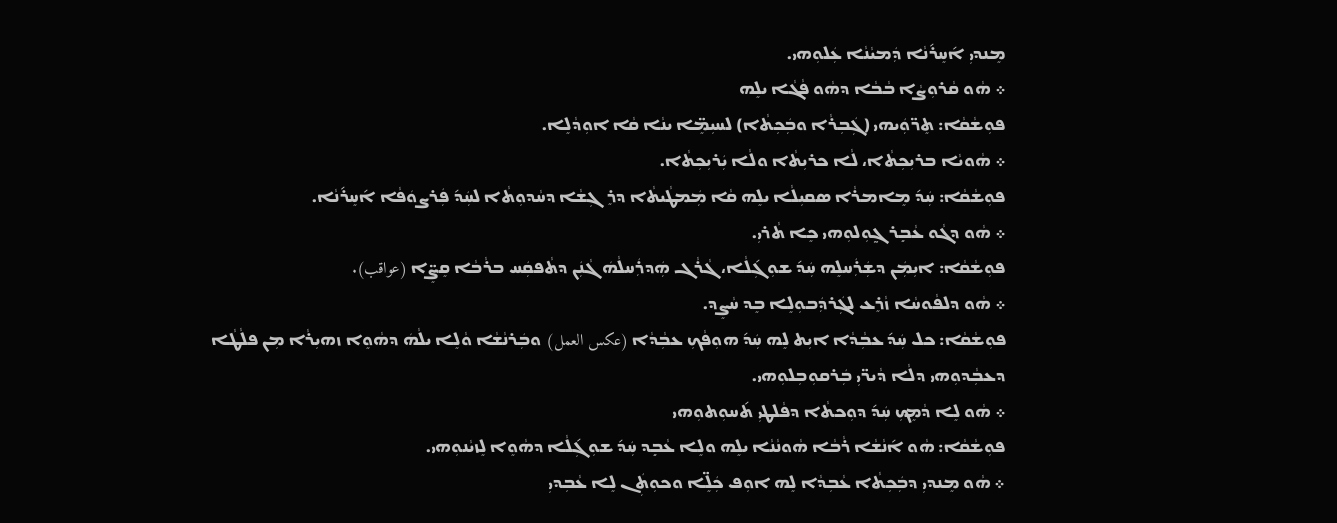ܡܸܢܕܝܼ ܐ݇ܚܸܪ݇ܢܵܐ ܕܲܡܝܵܢܵܐ ܥܲܠܘܼܗܝ.
܀ ܗܵܘ ܩܵܪܘܼܨܵܐ ܒܵܒܵܐ ܕܗܵܘ ܦܵܓܵܐ ܝܠܸܗ
ܦܘܼܫܵܩܵܐ: ܬܸܖ̈ܘܲܝܗܝ (ܓܲܒܼܪܵܐ ܘܒܲܟܼܬܵܐ) ܠܚܝܼܡܸ̈ܐ ܝܢܵܐ ܩܵܐ ܐܘܼܕܵܠܸܐ.
܀ ܗܵܘܝܵܐ ܒܪܝܼܟܼܬܵܐ، ܠܵܐ ܟܪܝܼܬܵܐ ܘܠܵܐ ܝܲܪܝܼܟܼܬܵܐ.
ܦܘܼܫܵܩܵܐ: ܚܲܕ݇ ܡܸܐܡܪܵܐ ܣܩܝܼܠܵܐ ܝܠܸܗ ܩܵܐ ܡܲܡܛܵܝܬܵܐ ܕܪܸܓܼܫܵܐ ܕܚܵܕܘܼܬܵܐ ܠܚܲܕ݇ ܦܲܪܨܘܿܦܵܐ ܐ݇ܚܸܪ݇ܢܵܐ.
܀ ܗܵܘ ܕܓܵܘ ܥܵܒܼܸܪ ܓ̰ܘܼܠܘܼܗܝ ܟܸܐ ܬܵܪܝܼ.
ܦܘܼܫܵܩܵܐ: ܐܝܼܡܲܢ ܕܫܲܪܲܚܠܸܗ ܚܲܕ݇ ܫܘܼܓܼ݇ܠܵܐ، ܓܵܪܵܓ ܗܲܕܪܲܚܠܵܗܿ ܓܵܢܲܢ ܕܬܵܦܩܲܚ ܒܪܵܒܵܐ ܩܸܨܸ̈ܐ (عواقب).
܀ ܗܵܘ ܕܠܦܵܘܚܵܐ ܙܵܪܸܥ ܠܓܲܪܕܲܒܘܼܠܸܐ ܒܸܕ ܚܵܨܸܕ.
ܦܘܼܫܵܩܵܐ: ܟܠ ܚܲܕ݇ ܥܒܼܵܕܵܐ ܐܝܼܬ ܠܸܗ ܚܲܕ݇ ܗܘܼܦܵܟܼ ܥܒܼܵܕܵܐ (عکس العمل) ܘܒܲܪܢܵܫܵܐ ܘܵܠܸܐ ܝܠܵܗܿ ܕܗܵܘܸܐ ܙܗܝܼܪܵܐ ܡܼܢ ܦܠܵܛܵܐ ܕܥܒܼܵܕܘܼܗܝ ܕܠܵܐ ܕܵܝܖ̈ܝܼ ܒܲܪܩܘܼܒܼܠܘܼܗܝ.
܀ ܗܵܘ ܠܸܐ ܕܵܡܸܟܼ ܚܲܕ݇ ܕܘܼܟܬܵܐ ܕܦܵܠܛܝܼ ܬ݇ܚܘܼܬܘܼܗܝ
ܦܘܼܫܵܩܵܐ: ܗܵܘ ܐ݇ܢܵܫܵܐ ܪܵܒܵܐ ܗܵܘܢܵܢܵܐ ܝܠܸܗ ܘܠܸܐ ܥܵܒܼܸܕ ܚܲܕ݇ ܫܘܼܓܼ݇ܠܵܐ ܕܗܵܘܸܐ ܠܸܙܝܵܢܘܼܗܝ.
܀ ܗܵܘ ܡܸܢܕܝܼ ܕܒܲܟܼܬܵܐ ܥܵܒܼܕܵܐ ܠܸܗ ܐܘܼܦ ܟܲܠܸ̈ܐ ܘܟܘܼܬܲܢ ܠܸܐ ܥܵܒܼܕܝܼ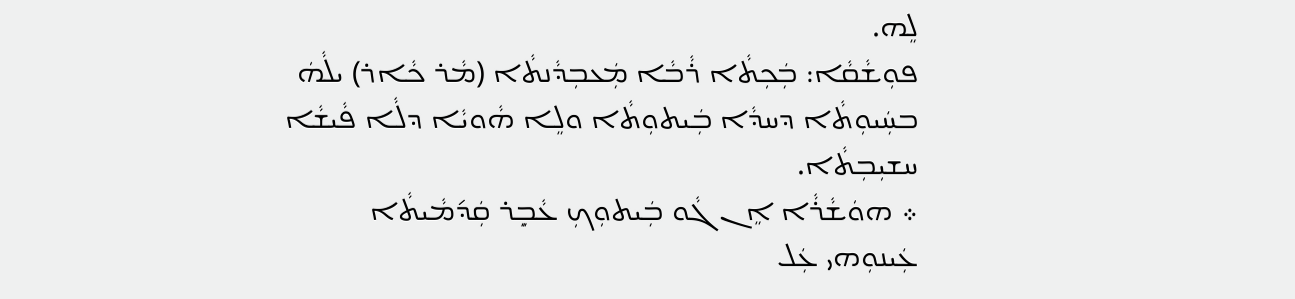ܠܸܗ.
ܦܘܼܫܵܩܵܐ: ܒܲܟܼܬܵܐ ܪܵܒܵܐ ܡܲܥܒܼܕܵܢܬܵܐ (ܡܵܪ ܟܵܐܪ) ܝܠܵܗܿ ܒܚܲܝܘܼܬܵܐ ܕܚܕܵܐ ܒܲܝܬܘܼܬܵܐ ܘܠܸܐ ܗܵܘܝܵܐ ܕܠܵܐ ܦܵܝܫܵܐ ܚܫܝܼܒܼܬܵܐ.
܀ ܗܘܿܫܵܪܵܐ ܐܸܢ ܓܵܘ ܒܲܝܬܘܼܟܼ ܥܵܒܼܸܪ ܩܲܕ݇ܡܵܝܬܵܐ ܥܲܝܢܘܼܗܝ ܥܲܠ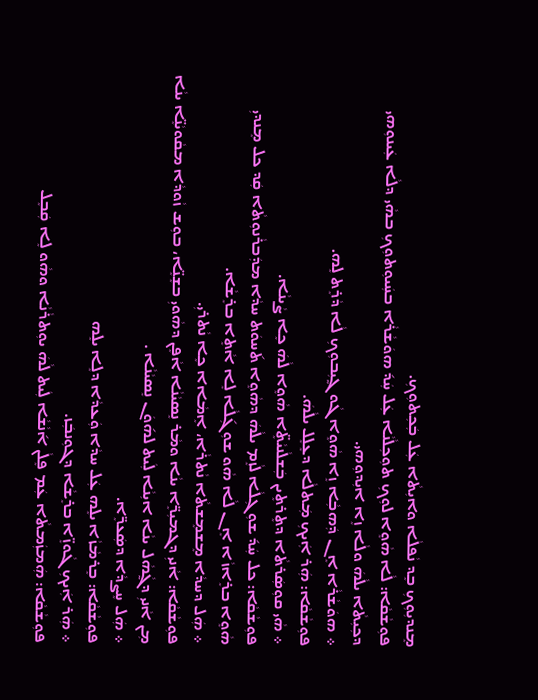ܡܸܢܕܝܼܘܼܟܼ ܒܸܕ ܢܵܦܠܵܐ ܘܐܝܼܬܵܐ ܥܲܠ ܒܲܟܼܬܘܼܟܼ.
ܦܘܼܫܵܩܵܐ: ܠܵܐ ܗܵܘܸܐ ܠܘܼܟܼ ܬܘܼܟܼܠܵܢܵܐ ܥܲܠ ܚܲܕ݇ ܗܘܿܫܵܪܵܐ ܒܚܲܝܘܼܬܘܼܟܼ ܒܗܵܝ ܕܠܵܐ ܥܲܝܢܘܼܗܝ ܕܟܼܝܼܬܵܐ ܝܠܵܗܿ ܘܠܵܐ ܙܸܐ ܐܝܼܕܘܼܗܝ.
܀ ܗܘܿܫܵܪܵܐ ܐܸܢ ܕܲܗܒܼܵܐ ܙܸܐ ܗܵܘܸܐ ܓܵܘ ܓ̰ܝܼܒܘܼܟܼ ܠܵܐ ܕܵܪܸܬ ܠܸܗ.
ܦܘܼܫܵܩܵܐ: ܗܲܪ ܐܲܝܟܼ ܡܲܬܠܵܐ ܕܥܸܠܸܠ ܝܠܵܗܿ.
܀ ܗܵܝ ܩܘܼܣܲܪܬܵܐ ܕܬܸܪܬܸܝܢ ܒܲܫܠܵܢܝܵܬܸ̈ܐ ܗܵܘܸܐ ܠܵܗܿ ܟܸܐ ܨܵܝܢܵܐ.
ܦܘܼܫܵܩܵܐ: ܟܠ ܚܲܕ݇ ܫܘܼܓܼܠܵܐ ܠܵܙܸܡ ܝܠܵܗܿ ܕܗܵܘܸܐ ܬ݇ܚܘܿܬ ܚܕܵܐ ܡܕܲܒܪܵܢܘܼܬܵܐ ܩܲܕ ܟܠ ܡܸܢܕܝܼ ܗܵܘܸܐ ܒܪܸܐܙܵܐ ܐܸܢ ܠܵܐ ܗܵܘ ܫܘܼܓܼ݇ܠܵܐ ܠܸܐ ܐܵܬܸܐ ܒܪܸܫܵܐ.
܀ ܗܲܠ ܕܚܕܵܐ ܡܸܫܡܸܫܬܵܐ ܢܵܬܪܵܐ، ܐܸܡܵܐܐ ܟܸܐ ܢܵܬܪܝܼ.
ܦܘܼܫܵܩܵܐ: ܐܵܢܝܼ ܕܓܡܝܼܖܸ̈ܐ ܝܢܵܐ ܘܡܵܪ ܢܸܣܝܵܢܵܐ ܐܵܦܸܢ ܕܗܵܘܝܼ ܒܫܸܢܸ̈ܐ، ܒܘܼܫ ܙܵܘܕܵܐ ܡܩܵܘܝܵܢܸ̈ܐ ܝܢܵܐ ܡܼܢ ܐܵܢܝܼ ܕܓ̰ܵܗܵܠ ܝܢܵܐ ܐܝܼܢܵܐ ܠܲܝܬ ܠܗ݇ܘܿܢ ܢܸܣܝܵܢܵܐ .
܀ ܗܲܠ ܚܸܨܕܵܐ ܕܣܲܥܖܸ̈ܐ.
ܦܘܼܫܵܩܵܐ: ܒܸܪܡܵܙܵܐ ܝܠܸܗ ܥܲܠ ܚܕܵܐ ܘܲܥܕܵܐ ܕܠܸܐ ܝܠܸܗ
܀ ܗܲܪ ܐܲܝܟܼ ܓܵܘܙܸ̈ܐ ܒܪܸܫܵܐ ܕܓܘܼܢܒܲܙ.
ܦܘܼܫܵܩܵܐ: ܗܲܡܙܲܡܬܵܐ ܥܲܡ ܦܸܠܵܢ ܐ݇ܢܵܫܵܐ ܠܲܝܬ ܠܵܗܿ ܝܘܼܬܪܵܢܵܐ ܘܗܵܘ ܠܸܐ ܩܲܒܸܠ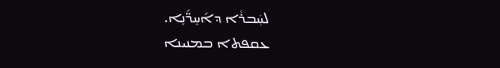ܠܚܲܒܪܵܐ ܕܐ݇ܚܸܖ̈݇ܢܸܐ.
ܥܩܦܬܐ ܒܡܢܝܢܐ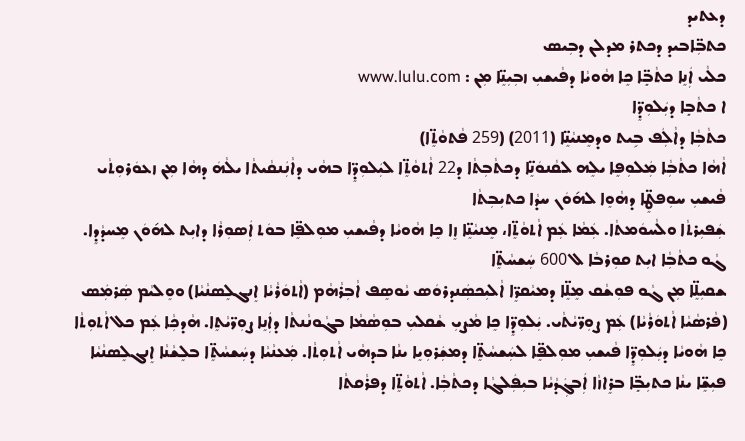ܕܥܬܝܕ
ܟܬܒܼ̈ܐܒܝܕ ܕܟܬܪ ܡܕܠܢ ܕܒܼܝܣ
ܟܠܵܝ ܐܲܢܸܐ ܟܬܵܒܼܸ̈ܐ ܟܸܐ ܗܵܘܝܵܐ ܕܦܵܝܫܝܼ ܙܒܼܝܼܢܸ̈ܐ ܡܼܢ : www.lulu.com
ܐ ܟܬܵܒܼܸܐ ܕܝܲܠܘܼܕܸ̈ܐ
ܟܬܵܒܼܵܐ ܕܐܵܠܲܦ ܒܹܝܬ ܘܕܡܸܢܝܵܢܸ̈ܐ (2011) (259 ܦܵܬܘܵܬܸ̈ܐ)
ܐܵܗܵܐ ܟܬܵܒܼܵܐ ܡܲܠܘܼܦܸܐ ܝܠܸܗ ܠܩܵܢܘܿܢܸ̈ܐ ܕܟܬܵܒܼܬܵܐ ܕ22 ܐܵܬܘܵܬܸ̈ܐ ܠܝܲܠܘܼܕܸ̈ܐ ܒܗܵܝ ܕܐܵܢܲܢܩܵܝܬܵܐ ܝܠܵܗܿ ܕܗܵܐ ܡܼܢ ܙܥܘܿܪܘܼܬܵܝ ܦܵܝܫܝܼ ܚܘܼܦܛܸ̈ܐ ܕܗܵܘܸܐ ܠܗ݇ܘܿܢ ܚܕܵܐ ܟܬܝܼܒܼܬܵܐ
ܫܲܦܝܼܪܬܵܐ ܘܠܵܚܘܿܡܬܵܐ. ܥܲܡܵܐ ܥܲܡ ܐܵܬܘܵܬܸ̈ܐ، ܡܸܢܝܵܢܸ̈ܐ ܙܸܐ ܟܸܐ ܗܵܘܝܵܐ ܕܦܵܝܫܝܼ ܡܘܼܠܦܸ̈ܐ ܒܘܿܬ ܐܲܣܘܼܪܵܐ ܕܐܝܼܬ ܠܗ݇ܘܿܢ ܡܸܚܕܵܕܸܐ. ܓܵܘ ܟܬܵܒܼܵܐ ܐܝܼܬ ܩܘܼܪܒܵܐ ܠ 600 ܚܲܫܚܵܬܸ̈ܐ
ܫܩܝܼܠܸ̈ܐ ܡܼܢ ܓܵܘ ܦܘܼܫܵܩ ܡܸܠܸ̈ܐ ܕܡܝܵܩܖܸ̈ܐ ܐܵܠܝܼܟܣܲܢܕܪܘܿܣ ܝܵܘܣܸܦ ܐܵܒܼܪܵܗܵܡ (ܐܵܬܘܿܪܵܝܵܐ ܐܸܢܓܠܸܣܢܵܝܵܐ) ܘܘܸܠܝܵܡ ܣܲܪܡܲܣ (ܦܵܪܣܵܝܵܐ ܐܵܬܘܿܪܵܝܵܐ) ܥܲܡ ܨܘܼܖ̈ܝܵܬܵܝ. ܝܲܠܘܼܕܸ̈ܐ ܟܸܐ ܡܵܨܝܼ ܫܵܩܠܝܼ ܒܘܼܣܵܡܵܐ ܒܓܵܘܢܵܢܬܵܐ ܕܐܲܢܸܐ ܨܘܼܖ̈ܝܵܬܸܐ. ܗܵܕܟܼܵܐ ܥܲܡ ܟܠ ܐܵܬܘܼܬܵܐ ܟܸܐ ܗܵܘܝܵܐ ܕܝܲܠܘܼܕܸ̈ܐ ܦܵܝܫܝܼ ܡܘܼܠܦܸ̈ܐ ܠܚܲܫܚܵܬܸ̈ܐ ܕܡܫܲܪܘܼܝܸܐ ܝܢܵܐ ܒܕܗܵܝ ܐܵܬܘܼܬܵܐ. ܡܲܥܢܵܝܵܐ ܕܚܲܫܚܵܬܸ̈ܐ ܒܠܸܫܵܢܵܐ ܐܸܢܓܠܸܣܢܵܝܵܐ ܦܝܼܫܸ̈ܐ ܝܢܵܐ ܟܬܝܼܒܼܸ̈ܐ ܒܪܸܐܙܵܐ ܐܲܒܓܲܕܵܝܵܐ ܒܝܼܦܲܠܓܵܐ ܕܟܬܵܒܼܵܐ. ܐܵܬܘܵܬܸ̈ܐ ܕܦܪܵܩܬܵܐ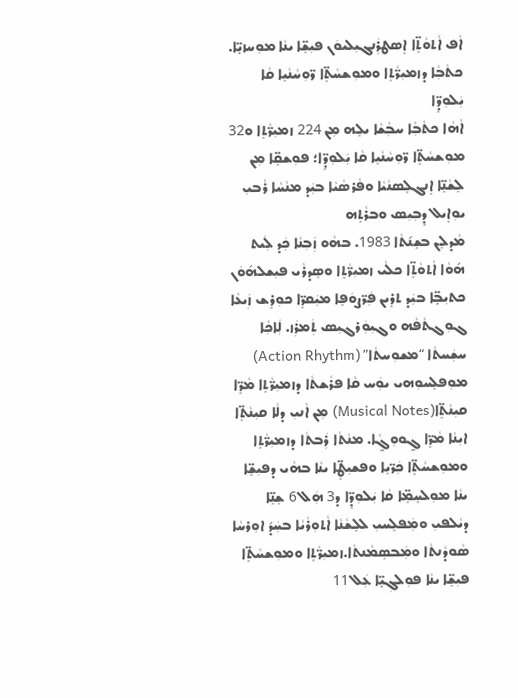ܐܵܦ ܐܵܬܘܵܬܸ̈ܐ ܐܸܣܛܪܲܢܓܝܼܠܝܘܿܢ ܦܝܼܫܸ̈ܐ ܝܢܵܐ ܡܘܼܚܙܝܼܸ̈ܐ.
ܟܬܵܒܼܵܐ ܕܙܡܝܼܖ̈ܵܬܸܐ ܘܡܘܼܫܚܵܬܸ̈ܐ ܖ̈ܘܼܚܵܢܵܝܸܐ ܩܵܐ ܝܲܠܘܼܕܸ̈ܐ
ܐܵܗܵܐ ܟܬܵܒܼܵܐ ܚܒܼܵܫܵܐ ܝܠܸܗ ܡܼܢ 224 ܙܡܝܼܖ̈ܵܬܸܐ ܘ32 ܡܘܼܫܚܵܬܸ̈ܐ ܖ̈ܘܼܚܵܢܵܝܸܐ ܩܵܐ ܝܲܠܘܼܕܸ̈ܐ؛ ܦܘܼܫܩܸ̈ܐ ܡܼܢ ܠܸܫܵܢܸ̈ܐ ܐܸܢܓܠܸܣܢܵܝܵܐ ܘܦܵܪܣܵܝܵܐ ܒܝܲܕ ܡܢܵܚܵܐ ܪܵܒܝܼ ܝܘܼܐܸܝܠ ܕܸܒܼܝܼܣ ܘܒܪܵܬܸܗ
ܡܵܕܠܸܢ ܒܫܸܢ݇ܬܵܐ 1983. ܒܗܵܘ ܙܲܒܼܢܵܐ ܟܲܕ ܠܲܝܬ ܗ݇ܘܵܐ ܐܵܬܘܵܬܸ̈ܐ ܟܠܵܝ ܙܡܝܼܖ̈ܵܬܸܐ ܘܣܸܕܪܵܝ ܦܝܼܫܠܗ݇ܘܿܢ ܟܬܝܼܒܼܸ̈ܐ ܒܝܲܕ ܬܪܸܝܢ ܦܲܖ̈ܨܘܿܦܸܐ ܡܝܲܩܖܸ̈ܐ ܟܘܼܪܸܫ ܙܲܝܥܵܐ ܓܘܼܓܬܵܦܵܗ ܘܓܝܼܘܲܪܓܝܼܣ ܬܲܡܪܲܙ. ܠܲܐܟܼܵܐ ܚܫܲܚܬܵܐ “ܡܫܘܼܚܬܵܐ” (Action Rhythm)
ܡܘܼܦܠܸܚܘܼܗܝ ܝܘܲܚ ܩܵܐ ܦܪܵܫܬܵܐ ܕܙܡܝܼܖ̈ܵܬܸܐ ܡܵܖܸ̈ܐ ܩܝܼܢܵܬܸ̈ܐ(Musical Notes) ܡܼܢ ܐܵܢܝܼ ܕܠܵܐ ܩܝܼܢܵܬܸ̈ܐ ܐܝܼܢܵܐ ܡܵܖܸ̈ܐ ܓ̰ܘܘܼܓ̰ܵܐ. ܡܢܵܬܵܐ ܪܲܒܬܵܐ ܕܙܡܝܼܖ̈ܵܬܸܐ ܘܡܘܼܫܚܵܬܸ̈ܐ ܟܲܖ̈ܝܸܐ ܘܦܫܝܼܛܸ̈ܐ ܝܢܵܐ ܒܗܵܝ ܕܦܝܼܫܸ̈ܐ ܝܢܵܐ ܡܘܼܠܚܸܡܸ̈ܐ ܩܵܐ ܝܲܠܘܼܕܸ̈ܐ ܕ3 ܗܲܠ 6 ܫܸܢܸ̈ܐ ܕܝܵܠܦܝܼ ܘܡܲܦܠܸܚܝܼ ܠܠܸܫܵܢܵܐ ܐܵܬܘܼܪܵܝܵܐ ܒܚܲܕ݇ ܐܘܼܪܚܵܐ ܣܵܘܕܵܢܬܵܐ ܘܡܲܒܣܸܡܵܢܬܵܐ.ܙܡܝܼܖ̈ܵܬܸܐ ܘܡܘܼܫܚܵܬܸ̈ܐ ܦܝܼܫܸ̈ܐ ܝܢܵܐ ܦܘܼܠܓܼܝܼܸ̈ܐ ܥܲܠ 11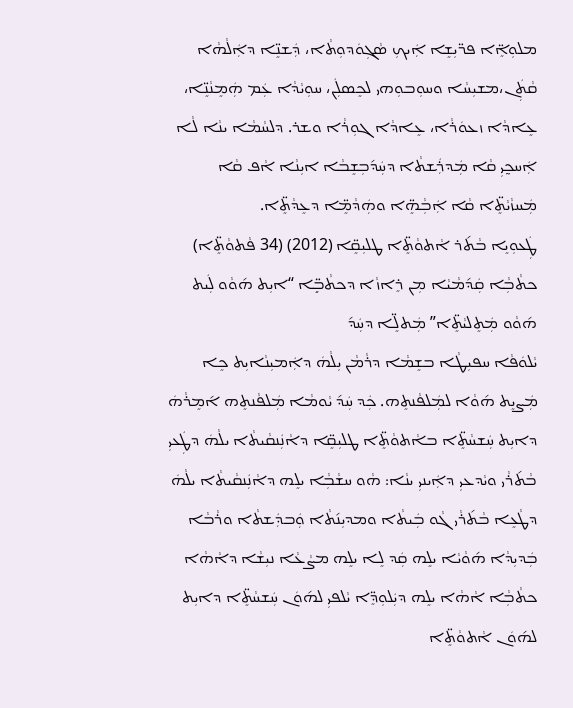ܡܠܘܼܐܸ̈ܐ ܦܖ̈ܝܼܫܸܐ ܐܲܝܟܼ ܣܵܓܼܘܿܕܘܼܬܵܐ، ܕܲܫܢܸ̈ܐ ܕܐܲܠܵܗܵܐ ܩܵܬܲܢ،ܡܫܝܼܚܵܐ ܘܚܘܼܒܘܼܗܝ ܠܟܸܣܠܲܢ، ܚܘܼܝܵܕܵܐ ܥܲܡ ܗܲܡܸܢܵܢܸ̈ܐ، ܥܸܐܕܵܐ ܙܥܘܿܪܵܐ، ܥܸܐܕܵܐ ܓܘܼܪܵܐ ܘܫܪ. ܕܠܚܵܡܵܐ ܝܢܵܐ ܠܵܐ ܐܲܚܟ̰ܝܼ ܩܵܐ ܡܲܕܪܲܫܬܵܐ ܕܚܲܕ݇ܒܼܫܸܒܵܐ ܐܝܼܢܵܐ ܐܵܦ ܩܵܐ ܡܲܚܙܵܝܵܬܸ̈ܐ ܩܵܐ ܐܲܒܼܵܗܸ̈ܐ ܘܗܲܕܵܡܸ̈ܐ ܕܥܸܕܵܬܸ̈ܐ.
ܛܲܥܘܼܝܸܐ ܒܵܬ݇ܪ ܐܵܬܘܵܬܸ̈ܐ ܛܠܝܼܩܸ̈ܐ (2012) (34 ܦܵܬܘܵܬܸ̈ܐ)
ܟܬܵܒܼܵܐ ܩܲܕ݇ܡܵܝܵܐ ܡܼܢ ܪܸܐܙܵܐ ܕܟܬܵܒܼܸ̈ܐ “ܐܝܼܬ ܗ݇ܘܵܘ ܠܲܝܬ ܗ݇ܘܵܘ ܡܲܬܸܠܝܵܬܸ̈ܐ” ܡܲܬܠܸ̈ܐ ܕܚܲܕ݇
ܝܵܠܘܿܦܵܐ ܚܦܝܼܛܵܐ ܒܫܸܡܵܐ ܕܪܵܡܵܢ ܝܼܠܵܗܿ ܕܐܲܡܝܼܢܵܐܝܼܬ ܟܸܐ ܡܲܨܝܸܬ ܗ݇ܘܵܐ ܠܡܲܠܦܵܢܬܸܗ. ܟܲܕ ܚܲܕ݇ ܝܵܘܡܵܐ ܡܲܠܦܵܢܬܸܗ ܐ݇ܡܸܪܵܗܿ ܕܐܝܼܬ ܚܲܫܚܵܬܸ̈ܐ ܒܐܵܬܘܵܬܸ̈ܐ ܛܠܝܼܩܸ̈ܐ ܕܐܵܢܲܢܩܵܝܬܵܐ ܝܠܵܗܿ ܕܛܲܥܝܼ ܒܵܬ݇ܪܵܝ ܘܝܵܕܥܝܼ ܕܐܲܝܢܝܼ ܝܢܵܐ: ܗܵܘ ܚܫܵܒܼܵܐ ܝܠܸܗ ܕܐܵܢܲܢܩܵܝܬܵܐ ܝܠܵܗܿ ܕܛܵܥܸܐ ܒܵܬ݇ܪܵܝ ܓܵܘ ܒܲܝܬܵܐ ܘܡܕܝܼܢ݇ܬܵܐ ܘܲܒܕܲܫܬܵܐ ܘܪܵܒܵܐ ܒܲܕܝܼܕܵܐ ܗ݇ܘܵܝܵܐ ܝܠܸܗ ܩܲܕ ܠܸܐ ܝܠܸܗ ܡܨܵܥܵܐ ܢܝܼܫܵܐ ܕܐܵܗܵܐ ܟܬܵܒܼܵܐ ܐܵܗܵܐ ܝܠܸܗ ܕܝܲܠܘܼܕܸ̈ܐ ܝܵܠܦܝܼ ܠܗ݇ܘܿܢ ܚܲܫܚܵܬܸ̈ܐ ܕܐܝܼܬ ܠܗ݇ܘܿܢ ܐܵܬܘܵܬܸ̈ܐ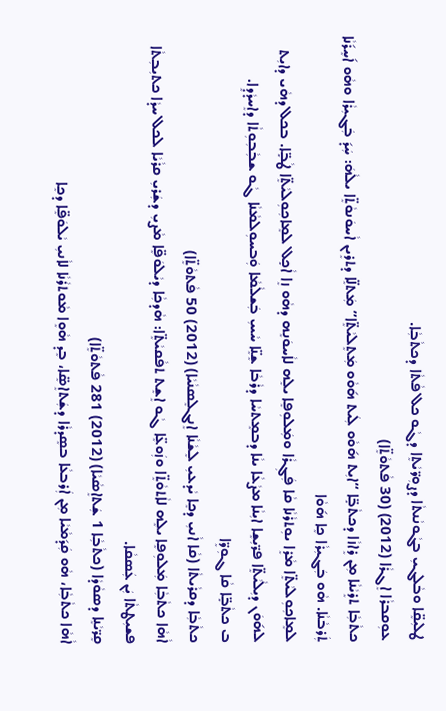ܛܠܝܼܩܸ̈ܐ ܘܒܵܠܓܝܼ ܒܓܵܘܢܵܢܬܵܐ ܕܨܘܼܖ̈ܝܵܬܸܐ ܕܓܵܘ ܟܠ ܦܵܬܵܐ ܕܟܬܵܒܼܵܐ.
ܥܘܼܩܒܪܵܐ ܐܸܓܪܵܐ (2012) (30 ܦܵܬܘܵܬܸ̈ܐ)
ܟܬܵܒܼܵܐ ܬܪܸܝܵܢܵܐ ܡܼܢ ܪܸܐܙܵܐ ܕܟܬܵܒܼܸ̈ܐ “ܐܝܼܬ ܗ݇ܘܵܘ ܠܲܝܬ ܗ݇ܘܵܘ ܡܲܬܸܠܝܵܬܸ̈ܐ” ܡܲܬܠܸ̈ܐ ܕܬܪܸܝܢ ܐܵܚܘܿܢܘܵܬܸ̈ܐ ܝܠܵܗܿ: ܚܲܕ݇ ܒܲܓܝܼܪܵܐ ܘܗܵܘ ܐ݇ܚܸܪ݇ܢܵܐ ܬܲܪܒܵܢܵܐ. ܗܵܘ ܒܲܓܝܼܪܵܐ ܟܸܐ ܗ݇ܘܵܐ
ܠܡܸܐܟܼܘܼܠܝܵܬܸ̈ܐ ܡܵܪܸܐ ܝܘܼܬܪܵܢܵܐ ܩܵܐ ܦܲܓܼܪܵܐ ܘܡܲܠܘܼܦܸܐ ܝܠܸܗ ܠܐܵܚܘܿܢܸܗ ܕܗܵܘ ܙܸܐ ܐܵܟܼܸܠ ܠܡܸܐܟܼܘܼܠܝܵܬܸ̈ܐ ܛܵܒܼܸ̈ܐ. ܒܟܠ ܕܗܵܝ ܕܐܝܼܬ ܠܗ݇ܘܿܢ ܕܝܼܠܵܝܵܬܸ̈ܐ ܦܖ̈ܝܼܫܸܐ ܐܝܼܢܵܐ ܡܨܵܥܵܐ ܝܢܵܐ ܕܒܡܸܬܚܵܐ ܕܪܵܒܵܐ ܫܸܢܸ̈ܐ ܚܵܝܝܼ ܒܲܫܠܵܡܵܐ ܘܲܒܚܘܼܠܡܵܢܵܐ ܓܵܘ ܫܒܼܵܒܼܘܼܬܵܐ ܕܐܸܚܕܵܕܸܐ.
ܒ ܟܬܵܒܼܸ̈ܐ ܩܵܐ ܓܘܼܖܸ̈ܐ
ܟܬܵܒܼܵܐ ܕܩܪܵܝܬܵܐ (ܩܵܐ ܐܵܢܝܼ ܕܟܸܐ ܝܵܕܥܝܼ ܠܸܫܵܢܵܐ ܐܸܢܓܠܸܣܢܵܝܵܐ) (2012) 50 ܦܵܬܘܵܬܸ̈ܐ)
ܐܵܗܵܐ ܟܬܵܒܼܵܐ ܡܲܠܘܼܦܸܐ ܝܠܸܗ ܠܐܵܬܘܵܬܸ̈ܐ ܘܙܲܘܥܸ̈ܐ ܓܵܘ ܐܸܫܸܬ ܬܦܵܩܝܵܬܸ̈ܐ: ܗܵܕܟܼܵܐ ܕܝܵܠܘܿܦܸ̈ܐ ܡܵܨܝܼ ܕܫܲܪܝܼ ܩܪܵܝܵܐ ܠܟܠ ܚܕܵܐ ܟܬܝܼܒܼܬܵܐ ܦܫܝܼܛܬܵܐ ܝܲܢ ܥܲܣܩܵܐ.
ܩܸܖ̈ܝܵܢܸܐ ܕܣܘܵܕܵܐ (ܟܬܵܒܼܵܐ 1 ܫܲܬܐܸܣܵܝܵܐ) (2012) 281 ܦܵܬܘܵܬܸ̈ܐ)
ܐܵܗܵܐ ܟܬܵܒܼܵܐ، ܗܵܘ ܩܲܕ݇ܡܵܝܵܐ ܡܼܢ ܐܲܪܒܥܵܐ ܒܣܸܕܪܵܐ ܕܫܲܬܐܸܣܸ̈ܐ، ܒܸܕ ܗܵܘܸܐ ܡܵܘܬܪܵܢܵܐ ܠܐܵܢܝܼ ܝܵܠܘܿܦܸ̈ܐ ܕܟܸܐ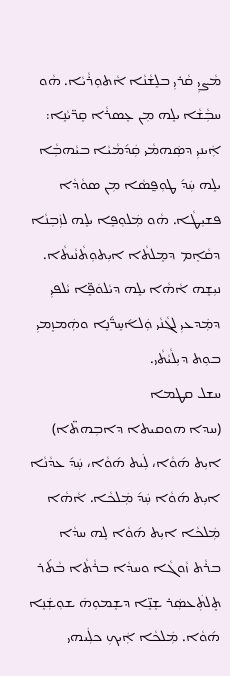ܡܵܨܝܼ ܩܵܪܝܼ ܒܠܸܫܵܢܵܐ ܐܵܬܘܼܪܵܝܵܐ. ܗܵܘ ܚܒܼܵܫܵܐ ܝܠܸܗ ܡܼܢ ܥܸܣܪܵܐ ܩܸܖ̈ܝܵܢܸܐ: ܐܲܝܢܝܼ ܕܣܲܗܡܵܝ ܩܲܕ݇ܡܵܝܵܐ ܒܝܵܗܒܼܵܐ ܝܠܸܗ ܚܲܕ݇ ܛܘܼܦ̰ܣܵܐ ܡܼܢ ܣܘܵܕܵܐ ܦܫܝܼܛܵܐ. ܗܵܘ ܡܲܠܘܼܦܸܐ ܝܠܸܗ ܠܙܲܒܼܢܵܐ ܕܩܵܐܸܡ ܕܡܸܠܬܵܐ ܐܝܼܬܘܼܬܵܢܵܝܬܵܐ. ܢܝܼܫܸܗ ܐܵܗܵܐ ܝܠܸܗ ܕܝܵܠܘܿܦܸ̈ܐ ܝܵܠܦܝܼ ܕܡܲܕܥܝܼ ܠܓܵܢܵܝ ܘܲܠܐ݇ܚܸܖ̈݇ܢܸܐ ܘܗܲܡܙܸܡܝܼ ܒܘܼܬ ܕܝܼܠܵܝܵܬܵܝ.
ܚܫܠ ܩܛܡܐ
(ܚܕܐ ܗܘܩܝܬܐ ܕܐܒܼܗܬ̈ܐ)
ܐܝܼܬ ܗ݇ܘܵܐ، ܠܲܝܬ ܗ݇ܘܵܐ، ܚܲܕ݇ ܥܕܵܢܵܐ ܐܝܼܬ ܗ݇ܘܵܐ ܚܲܕ݇ ܡܲܠܟܵܐ. ܐܵܗܵܐ ܡܲܠܟܵܐ ܐܝܼܬ ܗ݇ܘܵܐ ܠܸܗ ܚܕܵܐ ܒܪܵܬ ܙܵܘܓܵܐ ܘܚܕܵܐ ܒܪܵܬܵܐ ܒܵܬ݇ܪ ܬܸܠܬܲܥܣܲܪ ܫܸܢܸ̈ܐ ܕܫܸܡܘܼܗܿ ܫܘܼܫܲܢܸܐ ܗ݇ܘܵܐ. ܡܲܠܟܵܐ ܐܲܝܟܼ ܟܠܲܝܗܝ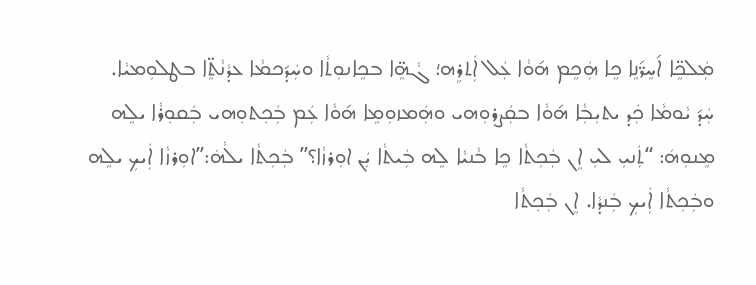ܡܲܠܟܸ̈ܐ ܐ݇ܚܸܖ̈݇ܢܸܐ ܟܸܐ ܗܲܟܸܡ ܗ݇ܘܵܐ ܥܲܠ ܐܲܬܪܸܗ؛ ܓܵܗܸ̈ܐ ܒܟܸܐܢܘܼܬܵܐ ܘܚܲܕ݇ܟܡܵܐ ܥܕܵܢܵܬܸ̈ܐ ܒܛܠܘܼܡܝܵܐ.
ܚܲܕ݇ ܝܵܘܡܵܐ ܟܲܕ ܝܬܝܼܒܼܵܐ ܗ݇ܘܵܐ ܒܩܲܨܪܘܼܗܝ ܘܗܲܡܙܘܼܡܸܐ ܗ݇ܘܵܐ ܥܲܡ ܒܲܟܼܬܘܼܗܝ ܒܲܩܘܼܪܵܐ ܝܠܸܗ ܡܸܢܘܼܗܿ: “ܬܲܢܝܼ ܠܝܼ ܐܸܢ ܒܲܟܼܬܵܐ ܟܸܐ ܒܵܢܝܵܐ ܠܸܗ ܒܲܝܬܵܐ ܝܲܢ ܐܘܼܪܙܵܐ؟” ܒܲܟܼܬܵܐ ܝܠܵܗܿ:”ܐܘܼܪܙܵܐ ܐܲܝܟܼ ܝܠܸܗ ܘܒܲܟܼܬܵܐ ܐܲܝܟܼ ܒܲܢܕܵܐ. ܐܸܢ ܒܲܟܼܬܵܐ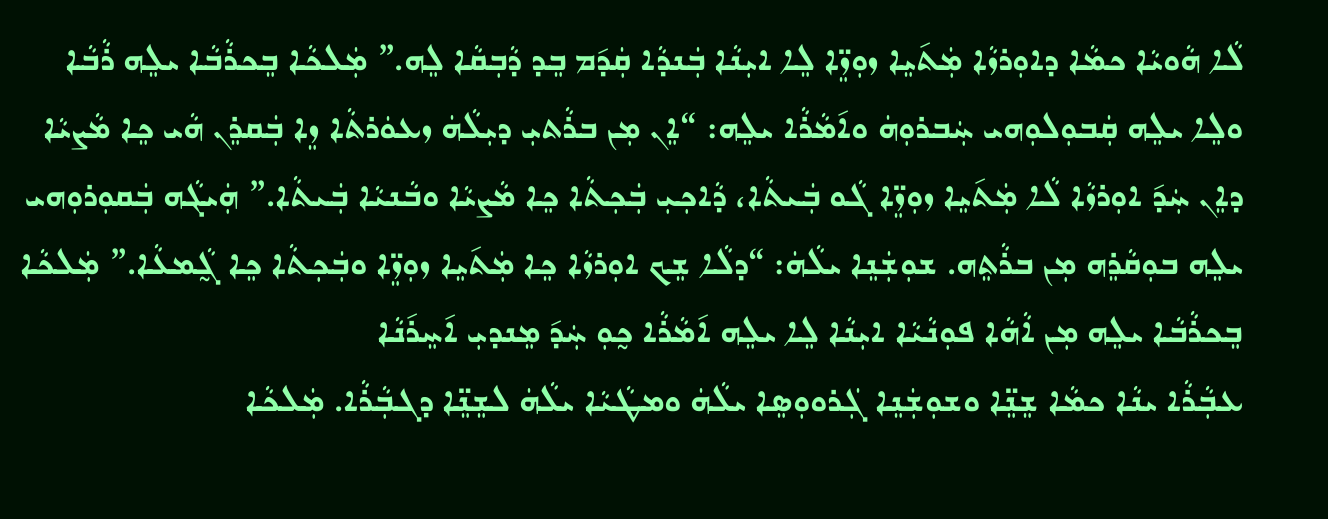ܠܵܐ ܗܵܘܝܵܐ ܟܡܵܐ ܕܐܘܼܪܙܵܐ ܡܲܬ݇ܝܸܐ ܙܘܼܙܸ̈ܐ ܠܸܐ ܐܝܼܢܵܐ ܒܲܢܕܵܐ ܩܲܕ݇ܡ ܒܸܕ ܕܵܒܼܩܵܐ ܠܸܗ.” ܡܲܠܟܵܐ ܒܸܟܪܵܒܵܐ ܝܠܸܗ ܪܵܒܵܐ ܘܠܸܐ ܝܠܸܗ ܩܲܒܘܼܠܘܼܗܝ ܚܲܒܪܘܼܗܿ ܘܐ݇ܡܵܪܵܐ ܝܠܸܗ: “ܐܸܢ ܡܼܢ ܒܪܵܬܝܼ ܕܝܼܠܵܗܿ ܙܥܘܿܪܬܵܐ ܙܸܐ ܒܲܩܪܸܢ ܗܵܝ ܟܸܐ ܡܵܨܝܵܐ ܕܐܸܢ ܚܲܕ݇ ܐܘܼܪܙܵܐ ܠܵܐ ܡܲܬ݇ܝܸܐ ܙܘܼܙܸ̈ܐ ܓܵܘ ܒܲܝܬܵܐ، ܕܵܐܟܼܝܼ ܒܲܟܼܬܵܐ ܟܸܐ ܡܵܨܝܵܐ ܘܒܵܢܝܵܐ ܒܲܝܬܵܐ.” ܗܲܝܓܵܗ ܒܲܩܘܼܪܘܼܗܝ ܝܠܸܗ ܒܘܼܩܵܪܸܗ ܡܼܢ ܒܪܵܬܸܗ. ܫܘܼܫܲܢܸܐ ܝܠܵܗܿ: “ܕܠܵܐ ܫܸܟ ܐܘܼܪܙܵܐ ܟܸܐ ܡܲܬ݇ܝܸܐ ܙܘܼܙܸ̈ܐ ܘܒܲܟܼܬܵܐ ܟܸܐ ܓ̰ܵܡܥܵܐ.” ܡܲܠܟܵܐ ܒܸܟܪܵܒܵܐ ܝܠܸܗ ܡܼܢ ܐܵܗܵܐ ܦܘܼܢܵܝܵܐ ܐܝܼܢܵܐ ܠܸܐ ܝܠܸܗ ܐ݇ܡܵܪܵܐ ܟ̰ܘܼ ܚܲܕ݇ ܡܸܢܕܝܼ ܐ݇ܚܸܪ݇ܢܵܐ
ܥܒܼܵܪܵܐ ܝܢܵܐ ܟܡܵܐ ܫܸܢܸ̈ܐ ܘܫܘܼܫܲܢܸܐ ܓܲܪܘܘܼܣܸܐ ܝܠܵܗܿ ܘܡܛܵܝܵܐ ܝܠܵܗܿ ܠܫܸܢܸ̈ܐ ܕܓܒܼܵܪܵܐ. ܡܲܠܟܵܐ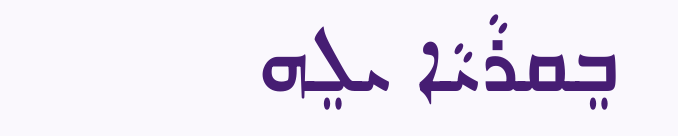ܒܸܩܪܵܝܵܐ ܝܠܸܗ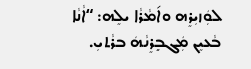ܠܘܲܙܝܼܪܸܗ ܘܐ݇ܡܵܪܵܐ ܝܠܸܗ: “ܐܵܢܵܐ ܒܵܥܝܸܢ ܡܲܓܒܼܸܪܸܢܵܗܿ ܒܪܵܬܝܼ.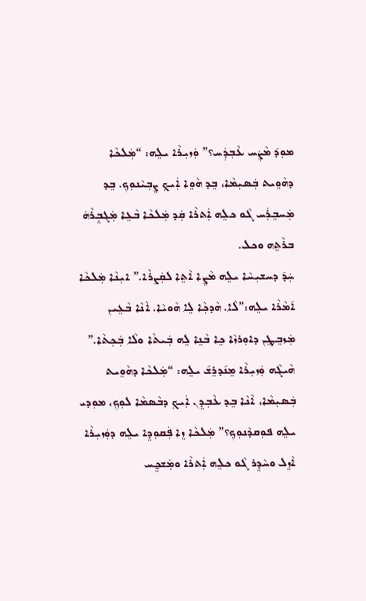ܡܘܼܕ݇ ܡܵܨܲܚ ܥܵܒܼܕܲܚ؟” ܘܲܙܝܼܪܵܐ ܝܠܸܗ: “ܡܲܠܟܵܐ ܕܗܵܘܸܝܬ ܒܲܣܝܼܡܵܐ، ܒܸܕ ܗܵܘܸܐ ܐܲܝܟܼ ܨܸܒܼܝܵܢܘܼܟܼ. ܒܸܕ ܡܲܚܒܸܪܲܚ ܓܵܘ ܟܠܸܗ ܐܲܬܪܵܐ ܩܲܕ ܡܲܠܟܵܐ ܒܵܥܸܐ ܡܲܓܒܼܸܪܵܗܿ ܒܪܵܬܸܗ ܘܟܠ.
ܚܲܕ݇ ܕܚܫܝܼܚܵܐ ܝܠܸܗ ܡܵܨܸܐ ܐܵܬܸܐ ܠܩܲܨܪܵܐ.” ܐܝܼܢܵܐ ܡܲܠܟܵܐ ܐ݇ܡܵܪܵܐ ܝܠܸܗ:”ܠܵܐ. ܗܵܕܟܼܵܐ ܠܸܐ ܗܵܘܝܵܐ. ܐܵܢܵܐ ܒܵܥܸܝܢ ܡܲܙܒܸܛܸܢ ܕܐܘܼܪܙܵܐ ܟܸܐ ܒܵܢܸܐ ܠܸܗ ܒܲܝܬܵܐ ܘܠܵܐ ܒܲܟܼܬܵܐ.” ܗܵܝܓܵܗ ܘܲܙܝܼܪܵܐ ܡܸܢ݇ܕܪܸܫ݇ ܝܠܸܗ: “ܡܲܠܟܵܐ ܕܗܵܘܸܝܬ ܒܲܣܝܼܡܵܐ، ܐܵܢܵܐ ܒܸܕ ܥܵܒܼܕܸܢ ܐܲܝܟܼ ܕܒܵܣܡܵܐ ܠܘܼܟܼ، ܡܘܼܕܝ ܝܠܸܗ ܦܘܼܩܕܵܢܘܼܟܼ؟” ܡܲܠܟܵܐ ܙܸܐ ܦܲܩܘܼܕܸܐ ܝܠܸܗ ܕܘܲܙܝܼܪܵܐ ܐܵܙܸܠ ܘܚܵܕܸܪ ܓܵܘ ܟܠܸܗ ܐܲܬܪܵܐ ܘܡܲܫܟ̰ܸܚ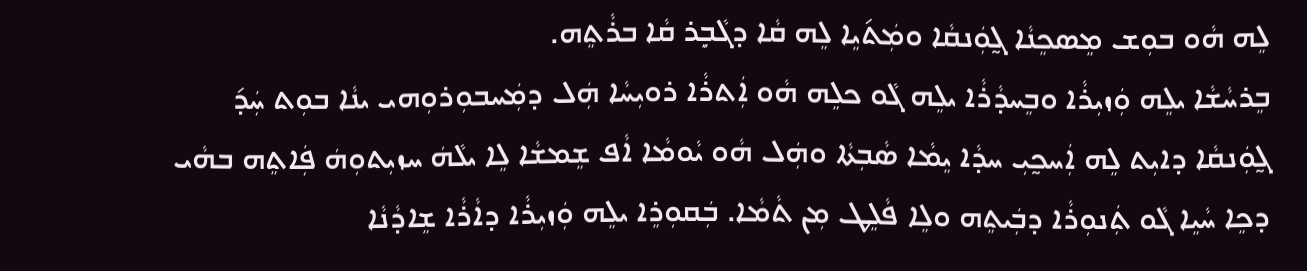ܠܸܗ ܗܵܘ ܒܘܼܫ ܡܸܣܟܸܢܵܐ ܓ̰ܘܲܢܩܵܐ ܘܡܲܬ݇ܝܸܐ ܠܸܗ ܩܵܐ ܕܓܵܒܼܸܪ ܩܵܐ ܒܪܵܬܸܗ.
ܒܸܪܚܵܫܵܐ ܝܠܸܗ ܘܲܙܝܼܪܵܐ ܘܒܸܚܕܵܪܵܐ ܝܠܸܗ ܓܵܘ ܟܠܸܗ ܗܵܘ ܐܲܬܪܵܐ ܪܘܝܼܚܵܐ ܗܲܠ ܕܡܲܚܒܘܼܪܘܼܗܝ ܝܢܵܐ ܒܘܼܬ ܚܲܕ݇ ܓ̰ܘܲܢܩܵܐ ܕܐܝܼܬ ܠܸܗ ܐܲܚܟ̰ܝܼ ܚܕܵܐ ܝܸܡܵܐ ܣܵܒܼܬܵܐ ܘܗܲܠ ܗܵܘ ܝܵܘܡܵܐ ܐܵܦ ܫܸܡܫܵܐ ܠܸܐ ܝܠܵܗܿ ܚܙܝܼܬܘܼܗܿ ܦܲܐܬܸܗ ܒܗܵܝ ܕܟܸܐ ܚܵܝܸܐ ܓܵܘ ܬܲܢܘܼܪܵܐ ܕܒܲܝܬܸܗ ܘܠܸܐ ܦܵܠܸܛ ܡܼܢ ܬܵܡܵܐ. ܒܲܩܘܼܪܸܐ ܝܠܸܗ ܘܲܙܝܼܪܵܐ ܕܐܵܪܵܐ ܫܸܐܕܵܢܵܐ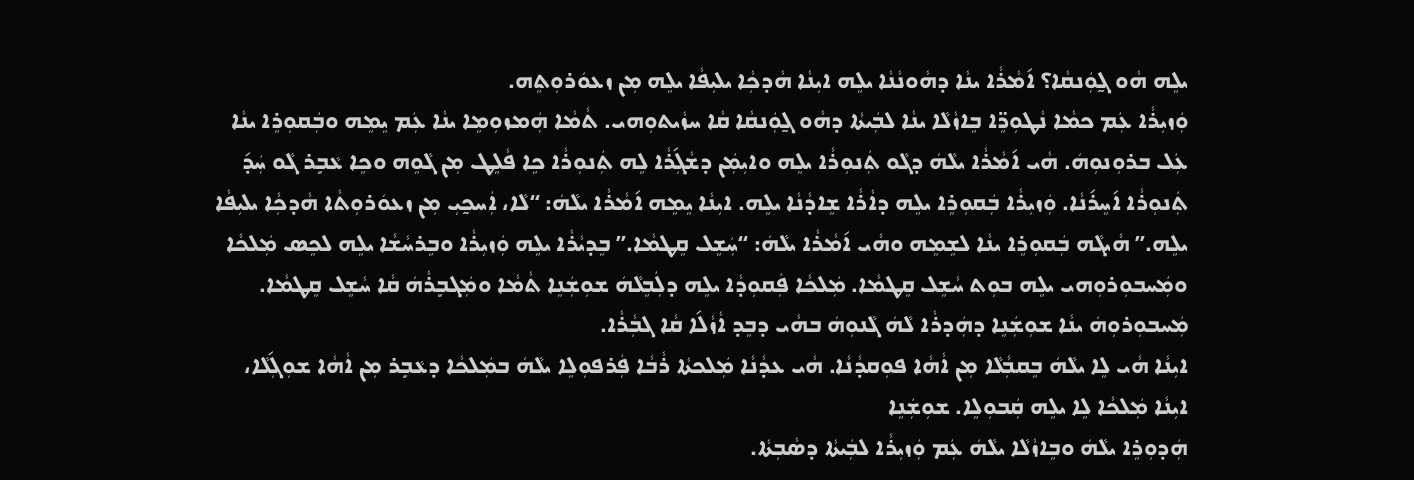ܝܠܸܗ ܗܵܘ ܓ̰ܘܲܢܩܵܐ؟ ܐ݇ܡܵܪܵܐ ܝܢܵܐ ܕܗܵܘܢܵܢܵܐ ܝܠܸܗ ܐܝܼܢܵܐ ܗܵܕܟܼܵܐ ܝܠܝܼܦܵܐ ܝܠܸܗ ܡܼܢ ܙܥܘܿܪܘܼܬܸܗ.
ܘܲܙܝܼܪܵܐ ܥܲܡ ܟܡܵܐ ܢܵܛܘܼܖܸ̈ܐ ܒܸܐܙܵܠܵܐ ܝܢܵܐ ܠܒܲܝܬܵܐ ܕܗܵܘ ܓ̰ܘܲܢܩܵܐ ܩܵܐ ܚܙܵܝܬܘܼܗܝ. ܬܵܡܵܐ ܗܲܡܙܘܼܡܸܐ ܝܢܵܐ ܥܲܡ ܝܸܡܸܗ ܘܒܲܩܘܼܪܸܐ ܝܢܵܐ ܥܲܠ ܒܪܘܼܢܘܼܗܿ. ܗܵܝ ܐ݇ܡܵܪܵܐ ܝܠܵܗܿ ܕܓܵܘ ܬܲܢܘܼܪܵܐ ܝܠܸܗ ܘܐܝܼܡܲܢ ܕܫܵܓܼ݇ܪܵܐ ܠܸܗ ܬܲܢܘܼܪܵܐ ܟܸܐ ܦܵܠܸܛ ܡܼܢ ܓܵܘܸܗ ܘܟܸܐ ܥܵܒܼܸܪ ܓܵܘ ܚܲܕ݇ ܬܲܢܘܼܪܵܐ ܐ݇ܚܸܪ݇ܢܵܐ. ܘܲܙܝܼܪܵܐ ܒܲܩܘܼܪܸܐ ܝܠܸܗ ܕܐܵܪܵܐ ܫܸܐܕܵܢܵܐ ܝܠܸܗ. ܐܝܼܢܵܐ ܝܸܡܸܗ ܐ݇ܡܵܪܵܐ ܝܠܵܗܿ: “ܠܵܐ، ܐܲܚܟ̰ܝܼ ܡܼܢ ܙܥܘܿܪܘܼܬܵܐ ܗܵܕܟܼܵܐ ܝܠܝܼܦܵܐ ܝܠܸܗ.” ܗܵܝܓܵܗ ܒܲܩܘܼܪܸܐ ܝܢܵܐ ܠܫܸܡܸܗ ܘܗܵܝ ܐ݇ܡܵܪܵܐ ܝܠܵܗܿ: “ܚܲܫܸܠ ܩܸܛܡܵܐ.” ܒܸܕܝܵܪܵܐ ܝܠܸܗ ܘܲܙܝܼܪܵܐ ܘܒܸܪܚܵܫܵܐ ܝܠܸܗ ܠܟܸܣ ܡܲܠܟܵܐ ܘܡܲܚܒܘܼܪܘܼܗܝ ܝܠܸܗ ܒܘܼܬ ܚܵܫܸܠ ܩܸܛܡܵܐ. ܡܲܠܟܵܐ ܦܲܩܘܼܕܵܐ ܝܠܸܗ ܕܠܲܒܸܠܵܗܿ ܫܘܼܫܲܢܸܐ ܬܵܡܵܐ ܘܡܲܓܒܼܸܪܵܗܿ ܩܵܐ ܚܵܫܸܠ ܩܸܛܡܵܐ.
ܡܲܚܒܘܼܪܘܼܗܿ ܝܢܵܐ ܫܘܼܫܲܢܸܐ ܕܗܲܕܪܵܐ ܠܵܗܿ ܓܵܢܘܼܗܿ ܒܗܵܝ ܕܒܸܕ ܐܵܙܵܠ݇ܐ ܩܵܐ ܓܒܼܵܪܵܐ.
ܐܝܼܢܵܐ ܗܵܝ ܠܸܐ ܝܠܵܗܿ ܒܸܩܒܼܵܠܵܐ ܡܼܢ ܐܵܗܵܐ ܦܘܼܩܕܵܢܵܐ. ܗܵܝ ܥܕܵܢܵܐ ܡܲܠܟܬܵܐ ܪܵܒܵܐ ܦܲܪܦܘܼܠܸܐ ܝܠܵܗܿ ܒܡܲܠܟܵܐ ܕܥܵܒܼܸܪ ܡܼܢ ܐܵܗܵܐ ܫܘܼܓܼ݇ܠܵܐ، ܐܝܼܢܵܐ ܡܲܠܟܵܐ ܠܸܐ ܝܠܸܗ ܩܲܒܘܼܠܸܐ. ܫܘܼܫܲܢܸܐ
ܗܲܕܘܼܪܸܐ ܝܠܵܗܿ ܘܒܸܐܙܵܠܵܐ ܝܠܵܗܿ ܥܲܡ ܘܲܙܝܼܪܵܐ ܠܒܲܝܬܵܐ ܕܣܵܒܼܬܵܐ.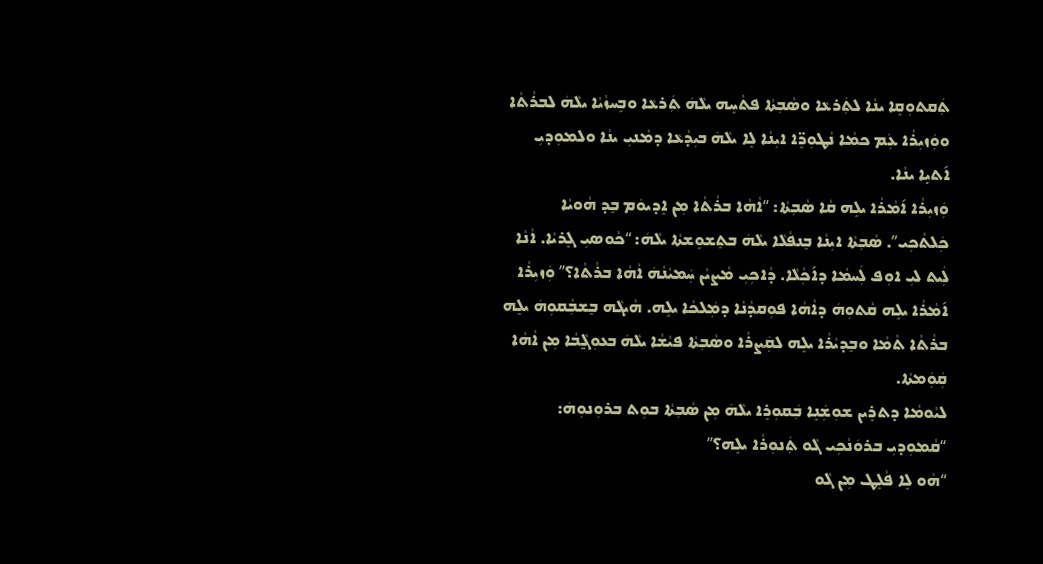ܬܲܩܬܘܼܩܸܐ ܝܢܵܐ ܠܬܲܪܥܵܐ ܘܣܵܒܼܬܵܐ ܦܬܵܚܸܗ ܝܠܵܗܿ ܬܲܪܥܵܐ ܘܒܸܚܙܵܝܵܐ ܝܠܵܗܿ ܠܒܪܵܬܵܐ ܘܘܲܙܝܼܪܵܐ ܥܲܡ ܟܡܵܐ ܢܵܛܘܼܖܸ̈ܐ ܐܝܼܢܵܐ ܠܸܐ ܝܠܵܗܿ ܒܝܼܕܵܥܵܐ ܕܡܵܢܝܼ ܝܢܵܐ ܘܠܡܘܼܕܝܼ ܐ݇ܬܝܼܸܐ ܝܢܵܐ.
ܘܲܙܝܼܪܵܐ ܐ݇ܡܵܪܵܐ ܝܠܸܗ ܩܵܐ ܣܵܒܼܬܵܐ: “ܐܵܗܵܐ ܒܪܵܬܵܐ ܡܼܢ ܐܸܕܝܘܿܡ ܒܸܕ ܗܵܘܝܵܐ ܟܲܠܬܵܟܼܝ”. ܣܵܒܼܬܵܐ ܐܝܼܢܵܐ ܒܸܢܦܵܠܵܐ ܝܠܵܗܿ ܒܬܸܫܘܸܫܬܵܐ ܝܠܵܗܿ: “ܟܵܘܣܝܼ ܓܸܪܝܵܐ. ܐܵܢܵܐ ܠܲܝܬ ܠܝܼ ܐܘܼܦ ܠܲܚܡܵܐ ܕܐ݇ܟܼܵܠܵܐ. ܕܵܐܟܼܝܼ ܡܵܨܝܵܢ ܚܲܡܝܵܢܵܗܿ ܐܵܗܵܐ ܒܪܵܬܵܐ؟” ܘܲܙܝܼܪܵܐ ܐ݇ܡܵܪܵܐ ܝܠܸܗ ܩܵܬܘܼܗܿ ܕܐܵܗܵܐ ܦܘܼܩܕܵܢܵܐ ܕܡܲܠܟܵܐ ܝܠܸܗ. ܗܵܝܓܵܗ ܒܸܫܒܼܵܩܘܼܗܿ ܝܠܸܗ ܒܪܵܬܵܐ ܬܵܡܵܐ ܘܒܸܕܝܵܪܵܐ ܝܠܸܗ ܠܩܲܨܪܵܐ ܘܣܵܒܼܬܵܐ ܦܝܵܫܵܐ ܝܠܵܗܿ ܒܥܘܼܓ̰ܵܒܵܐ ܡܼܢ ܐܵܗܵܐ ܩܲܘܲܡܬܵܐ.
ܠܝܵܘܡܵܐ ܕܬܪܸܝܢ ܫܘܼܫܲܢܸܐ ܒܲܩܘܼܪܸܐ ܝܠܵܗܿ ܡܼܢ ܣܵܒܼܬܵܐ ܒܘܼܬ ܒܪܘܼܢܘܼܗܿ:
“ܩܵܡܘܼܕܝܼ ܒܪܘܿܢܵܟܼܝ ܓܵܘ ܬܲܢܘܼܪܵܐ ܝܠܸܗ؟”
“ܗܵܘ ܠܸܐ ܦܵܠܸܛ ܡܼܢ ܓܵܘ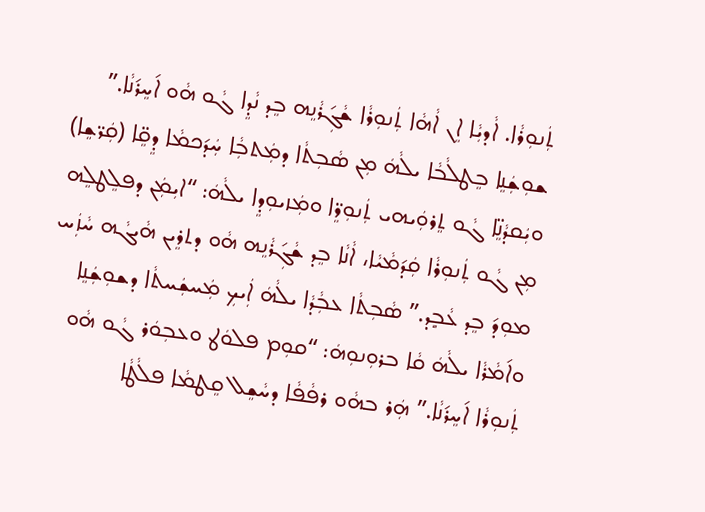ܬܲܢܘܼܪܵܐ. ܐܵܕܝܼܵܐ ܐܸܢ ܐܵܗܵܐ ܬܲܢܘܼܪܵܐ ܫܵܓܼ݇ܪܵܢܸܗ ܒܸܕ ܢܵܕܸܐ ܓܵܘ ܗܵܘ ܐ݇ܚܸܪ݇ܢܵܐ.”
ܫܘܼܫܲܢܸܐ ܒܸܛܠܵܒܵܐ ܝܠܵܗܿ ܡܼܢ ܣܵܒܼܬܵܐ ܕܡܲܬܒܼܵܐ ܚܲܕ݇ܟܡܵܐ ܕܸܩܸ̈ܐ (ܩܲܖ̈ܫܸܐ) ܘܝܲܩܕܵܢܸ̈ܐ ܓܵܘ ܬܸܪܘܲܝܗܝ ܬܲܢܘܼܖܸ̈ܐ ܘܡܲܙܝܘܼܕܸܐ ܝܠܵܗܿ: “ܐܝܼܡܲܢ ܕܦܠܸܛܠܸܗ ܡܼܢ ܓܵܘ ܬܲܢܘܼܪܵܐ ܩܲܕ݇ܡܵܝܵܐ، ܐܵܢܵܐ ܒܸܕ ܫܵܓܼ݇ܪܵܢܸܗ ܗܵܘ ܕܬܪܸܝܢ ܗܵܝܓܵܗ ܚܵܙܲܚ ܡܘܼܕ݇ ܒܸܕ ܥܵܒܼܸܕ.” ܣܵܒܼܬܵܐ ܥܒܼܵܕܵܐ ܝܠܵܗܿ ܐܲܝܟܼ ܡܲܚܫܲܚܬܵܐ ܕܫܘܼܫܲܢܸܐ ܘܐ݇ܡܵܪܵܐ ܝܠܵܗܿ ܩܵܐ ܒܪܘܼܢܘܼܗܿ: “ܩܘܼܡ ܦܠܘܿܛ ܘܥܒܼܘܿܪ ܓܵܘ ܗܵܘ ܬܲܢܘܼܪܵܐ ܐ݇ܚܸܪ݇ܢܵܐ.” ܗܲܪ ܒܗܵܘ ܪܦܵܦܵܐ ܕܚܵܫܸܠ ܩܸܛܡܵܐ ܦܠܵܛܵܐ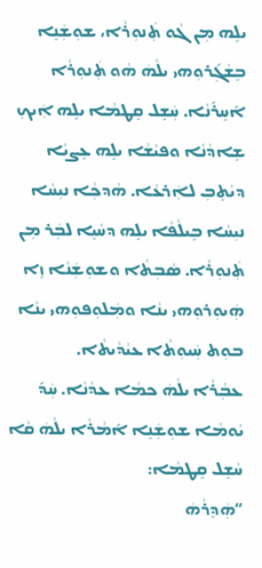ܝܠܸܗ ܡܼܢ ܓܵܘ ܬܲܢܘܼܪܵܐ، ܫܘܼܫܲܢܸܐ ܒܸܫܵܓܼ݇ܪܘܼܗܝ ܝܠܵܗܿ ܗܵܘ ܬܲܢܘܼܪܵܐ ܐ݇ܚܸܪ݇ܢܵܐ. ܚܲܫܸܠ ܩܸܛܡܵܐ ܝܠܸܗ ܐܲܝܟܼ ܫܸܐܕܵܢܵܐ ܘܦܝܵܫܵܐ ܝܠܸܗ ܥܸܨܝܵܐ ܕܝܵܬܸܒܼ ܠܐܲܪܥܵܐ. ܗܵܕܟܼܵܐ ܢܝܼܚܵܐ ܢܝܼܚܵܐ ܒܸܝܠܵܦܵܐ ܝܠܸܗ ܕܚܵܝܸܐ ܠܒܲܪ ܡܼܢ ܬܲܢܘܼܪܵܐ. ܣܵܒܼܬܵܐ ܘܫܘܼܫܲܢܵܐ ܙܸܐ ܗܲܝܘܼܪܘܼܗܝ ܝܢܵܐ ܘܡܲܠܘܼܦܘܼܗܝ ܝܢܵܐ ܒܘܼܬ ܚܲܝܘܼܬܵܐ ܥܝܵܕܵܝܬܵܐ.
ܥܒܼܵܪܵܐ ܝܠܵܗܿ ܟܡܵܐ ܥܕܵܢܵܐ. ܚܲܕ݇ ܝܵܘܡܵܐ ܫܘܼܫܲܢܸܐ ܐ݇ܡܵܪܵܐ ܝܠܵܗܿ ܩܵܐ ܚܵܫܸܠ ܩܸܛܡܵܐ:
“ܗܲܕܸܪܵܗܿ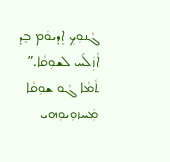ܓܵܢܘܼܟܼ ܐܸܕܝܘܿܡ ܒܸܕ ܐܵܙܲܠ݇ܚ ܠܫܘܼܩܵܐ.” ܬܵܡܵܐ ܓܵܘ ܫܘܼܩܵܐ ܡܲܚܙܘܼܝܘܼܗܝ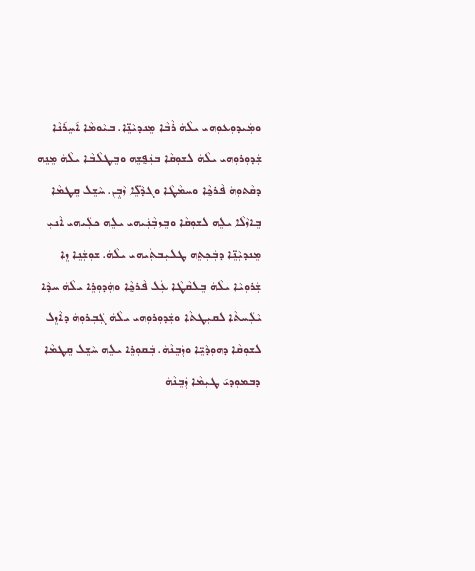ܘܡܲܝܕܘܼܥܘܼܗܝ ܝܠܵܗܿ ܪܵܒܵܐ ܡܸܢܕܝܵܢܸ̈ܐ. ܒܝܵܘܡܵܐ ܐ݇ܚܸܪ݇ܢܵܐ ܫܲܕܘܼܪܘܼܗܝ ܝܠܵܗܿ ܠܫܘܼܩܵܐ ܒܢܲܦ̰ܫܸܗ ܘܒܸܛܠܵܒܵܐ ܝܠܵܗܿ ܡܸܢܸܗ ܕܩܵܬܘܼܗܿ ܦܵܪܟ̰ܵܐ ܘܚܡܵܛܵܐ ܘܓܕܵܠܸ̈ܐ ܙܵܒܼܸܢ. ܚܵܫܸܠ ܩܸܛܡܵܐ ܒܸܐܙܵܠܵܐ ܝܠܸܗ ܠܫܘܼܩܵܐ ܘܒܸܙܒܼܵܢܲܝܗܝ ܝܠܸܗ ܟܠܲܝܗܝ ܐܵܢܝܼ ܡܸܢܕܝܼܵܢܸ̈ܐ ܕܒܲܟܼܬܸܗ ܛܠܝܼܒܬܲܝܗܝ ܝܠܵܗܿ. ܫܘܼܫܲܢܸܐ ܙܸܐ ܫܲܪܘܼܝܵܐ ܝܠܵܗܿ ܒܸܠܩܵܛܵܐ ܥܲܠ ܦܵܪܟ̰ܵܐ ܘܗܲܕܘܼܪܸܐ ܝܠܵܗܿ ܚܕܵܐ ܝܵܠܲܚܬܵܐ ܠܩܝܼܛܬܵܐ ܘܫܲܕܘܼܪܘܼܗܝ ܝܠܵܗܿ ܓܲܒܼܪܘܼܗܿ ܕܐܵܙܸܠ ܠܫܘܼܩܵܐ ܕܗܘܼܕܵܝܸ̈ܐ ܘܙܲܒܸܢܵܗܿ. ܒܲܩܘܼܪܸܐ ܝܠܸܗ ܚܵܫܸܠ ܩܸܛܡܵܐ ܕܒܡܘܼܕܝ݇ ܛܝܼܡܵܐ ܙܲܒܸܢܵܗܿ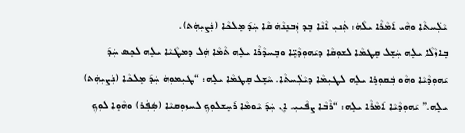ܝܵܠܲܚܬܵܐ ܘܗܵܝ ܐ݇ܡܵܪܵܐ ܝܠܵܗܿ: ܬܲܢܝܼ ܐܵܢܵܐ ܒܸܕ ܙܲܒܢܸܢܵܗܿ ܩܵܐ ܚܲܕ݇ ܡܸܠܟܵܐ (ܢܲܨܝܼܗܲܬ).
ܒܸܐܙܵܠܵܐ ܝܠܸܗ ܚܲܫܸܠ ܩܸܛܡܵܐ ܠܫܘܼܩܵܐ ܕܝ݇ܗܘܼܕܵܝܸ̈ܐ ܘܒܸܚܕܵܪܵܐ ܝܠܸܗ ܬܵܡܵܐ ܗܲܠ ܕܡܛܵܝܵܐ ܝܠܸܗ ܠܟܸܣ ܚܲܕ݇ ܝ݇ܗܘܼܕܵܝܵܐ ܘܗܵܘ ܒܲܩܘܼܪܸܐ ܝܠܸܗ ܠܛܝܼܡܵܐ ܕܝܵܠܲܚܬܵܐ. ܚܵܫܸܠ ܩܸܛܡܵܐ ܝܠܸܗ: “ܛܝܼܡܘܼܗܿ ܚܲܕ݇ ܡܸܠܟܵܐ (ܢܲܨܝܼܗܲܬ) ܝܠܸܗ.” ܝ݇ܗܘܼܕܵܝܵܐ ܐ݇ܡܵܪܵܐ ܝܠܸܗ: “ܪܵܒܵܐ ܨܦܵܝܝܼ. ܐܸܢ ܚܲܕ݇ ܝܵܘܡܵܐ ܪ݇ܚܸܫܠܘܼܟܼ ܠܚܙܘܼܩܝܵܐ (ܣܲܦܲܪ) ܘܗܵܘܸܐ ܠܘܼܟܼ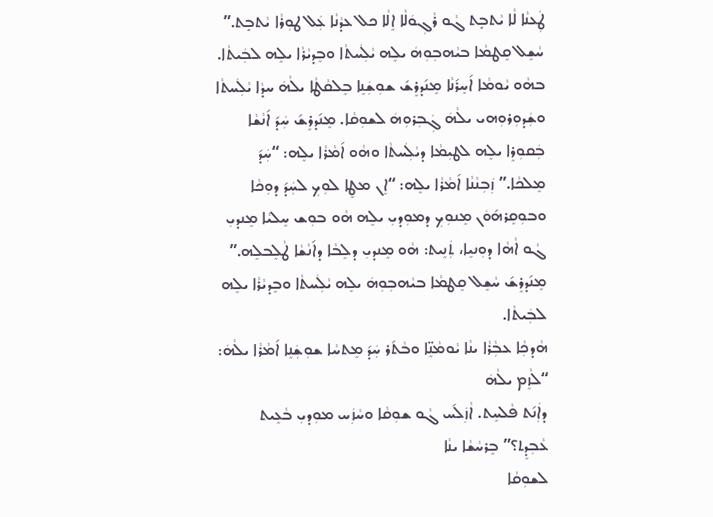ܛܲܥܢܵܐ ܠܵܐ ܝܵܬܒܼܸܬ ܓܵܘ ܪܵܓܼܘܿܠܵܐ ܐܸܠܵܐ ܟܠ ܥܕܵܢܵܐ ܥܲܠ ܛܘܼܪܵܐ ܝܵܬܒܼܸܬ.” ܚܵܫܸܠ ܩܸܛܡܵܐ ܒܝܵܗܒܼܘܼܗܿ ܝܠܸܗ ܝܵܠܲܚܬܵܐ ܘܒܸܕܝܵܪܵܐ ܝܠܸܗ ܠܒܲܝܬܵܐ.
ܒܗܵܘ ܝܵܘܡܵܐ ܐ݇ܚܸܪ݇ܢܵܐ ܡܸܢ݇ܕܪܸܫ݇ ܫܘܼܫܲܢܸܐ ܒܸܠܩܵܛܵܐ ܝܠܵܗܿ ܚܕܵܐ ܝܵܠܲܚܬܵܐ ܘܫܲܕܘܼܪܘܼܗܝ ܝܠܵܗܿ ܓܲܒܼܪܘܼܗܿ ܠܫܘܼܩܵܐ. ܡܸܢ݇ܕܪܸܫ݇ ܚܲܕ݇ ܐ݇ܢܵܫܵܐ ܒܲܩܘܼܪܸܐ ܝܠܸܗ ܠܛܝܼܡܵܐ ܕܝܵܠܲܚܬܵܐ ܘܗܵܘ ܐ݇ܡܵܪܵܐ ܝܠܸܗ: “ܚܲܕ݇ ܡܸܠܟܵܐ.” ܙܲܒܼܢܵܢܵܐ ܐ݇ܡܵܪܵܐ ܝܠܸܗ: “ܐܸܢ ܡܛܸܐ ܠܘܼܟܼ ܠܚܲܕ݇ ܕܘܼܟܵܐ ܘܒܘܼܩܸܪܗ݇ܘܿܢ ܡܸܢܘܼܟܼ ܕܡܘܼܕܝܼ ܝܠܸܗ ܗܵܘ ܒܘܼܫ ܚܸܠܝܵܐ ܡܸܢܕܝܼ ܓܵܘ ܐܵܗܵܐ ܕܘܼܢܝܸܐ، ܬܲܢܸܝܬ: ܗܵܘ ܡܸܢܕܝܼ ܕܠܸܒܵܐ ܕܐ݇ܢܵܫܵܐ ܛܵܠܸܒܠܸܗ.” ܡܸܢ݇ܕܪܸܫ݇ ܚܵܫܸܠ ܩܸܛܡܵܐ ܒܝܵܗܒܼܘܼܗܿ ܝܠܸܗ ܝܵܠܲܚܬܵܐ ܘܒܸܕܝܵܪܵܐ ܝܠܸܗ ܠܒܲܝܬܵܐ.
ܗܵܕܟܼܵܐ ܥܒܼܵܪܵܐ ܝܢܵܐ ܝܵܘܡܵܢܸ̈ܐ ܘܒܵܬ݇ܪ ܚܲܕ݇ ܡܸܬܚܵܐ ܫܘܼܫܲܢܸܐ ܐ݇ܡܵܪܵܐ ܝܠܵܗܿ: “ܠܵܙܸܡ ܝܠܵܗܿ
ܕܐܲܢ݇ܬ ܦܵܠܚܸܬ. ܐܵܙܲܠ݇ܚ ܓܵܘ ܫܘܼܩܵܐ ܘܚܵܙܲܚ ܡܘܼܕܝܼ ܒܵܥܸܝܬ ܥܵܒܼܕܸܬ؟” ܒܸܪܚܵܫܵܐ ܝܢܵܐ
ܠܫܘܼܩܵܐ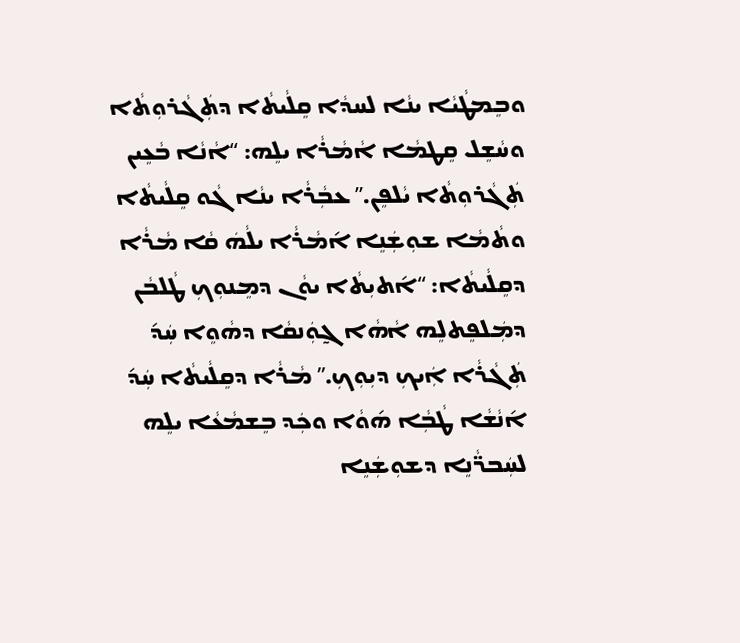ܘܒܸܡܛܵܝܵܐ ܝܢܵܐ ܠܚܕܵܐ ܩܸܠܵܝܬܵܐ ܕܬܲܓܵܪܘܼܬܵܐ ܘܚܵܫܸܠ ܩܸܛܡܵܐ ܐܵܡܵܪܵܐ ܝܠܸܗ: “ܐܵܢܵܐ ܒܵܥܸܝܢ ܬܲܓܵܪܘܼܬܵܐ ܝܵܠܦܸܢ.” ܥܒܼܵܪܵܐ ܝܢܵܐ ܓܵܘ ܩܸܠܵܝܬܵܐ ܘܬܵܡܵܐ ܫܘܼܫܲܢܸܐ ܐ݇ܡܵܪܵܐ ܝܠܵܗܿ ܩܵܐ ܡܵܪܵܐ ܕܩܸܠܵܝܬܵܐ: “ܐ݇ܬܝܼܬܵܐ ܝܘܵܢ ܕܡܸܢܘܼܟܼ ܛܵܠܒܵܢ ܕܡܲܠܦܸܬܠܸܗ ܐܵܗܵܐ ܓ̰ܘܲܢܩܵܐ ܕܗܵܘܸܐ ܚܲܕ݇ ܬܲܓܵܪܵܐ ܐܲܝܟܼ ܕܝܼܘܼܟܼ.” ܡܵܪܵܐ ܕܩܸܠܵܝܬܵܐ ܚܲܕ݇ ܐ݇ܢܵܫܵܐ ܛܵܒܼܵܐ ܗ݇ܘܵܐ ܘܟܲܕ ܒܸܫܡܵܥܵܐ ܝܠܸܗ ܠܚܲܒܖ̈ܵܢܸܐ ܕܫܘܼܫܲܢܸܐ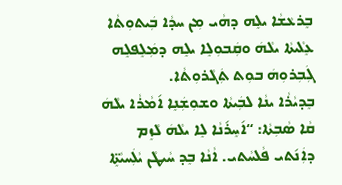ܒܸܪܥܵܫܵܐ ܝܠܸܗ ܕܗܵܝ ܡܼܢ ܚܕܵܐ ܒܲܝܬܘܼܬܵܐ ܥܸܠܵܝܬܵܐ ܝܠܵܗܿ ܘܩܲܒܘܼܠܸܐ ܝܠܸܗ ܕܡܲܠܸܦܠܸܗ ܓܲܒܼܪܘܼܗܿ ܒܘܼܬ ܬܲܓܵܪܘܼܬܵܐ.
ܒܸܕܝܵܪܵܐ ܝܢܵܐ ܠܒܲܝܬܵܐ ܘܫܘܼܫܲܢܸܐ ܐ݇ܡܵܪܵܐ ܝܠܵܗܿ ܩܵܐ ܣܵܒܼܬܵܐ: “ܐ݇ܚܸܪ݇ܢܵܐ ܠܸܐ ܝܠܵܗܿ ܠܵܙܸܡ ܕܐܲܢ݇ܬܝ ܦܵܠܚܵܬܝ. ܐܵܢܵܐ ܒܸܕ ܚܵܝܛܵܢ ܝܵܠܲܚܝܵܬܸ̈ܐ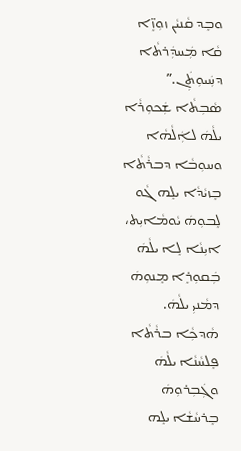ܘܒܸܕ ܩܵܢܝܵܢ ܙܘܼܙܸ̈ܐ ܩܵܐ ܡܲܚܕܲܪܬܵܐ ܕܚܲܝܘܼܬܲܢ.” ܣܵܒܼܬܵܐ ܫܲܟܘܼܪܵܐ ܝܠܵܗܿ ܠܐܲܠܵܗܵܐ ܘܚܘܼܒܵܐ ܕܒܪܵܬܵܐ ܒܸܙܝܵܕܵܐ ܝܠܸܗ ܓܵܘ ܠܸܒܘܼܗܿ ܝܵܘܡܵܐܝܼܬ، ܐܝܼܢܵܐ ܠܸܐ ܝܠܵܗܿ ܒܲܩܘܼܪܸܐ ܡܸܢܘܼܗܿ ܕܡܵܢܝܼ ܝܠܵܗܿ. ܗܵܕܟܼܵܐ ܒܪܵܬܵܐ ܦܸܠܚܵܢܵܐ ܝܠܵܗܿ ܘܓܲܒܼܪܘܼܗܿ ܒܸܪܚܵܫܵܐ ܝܠܸܗ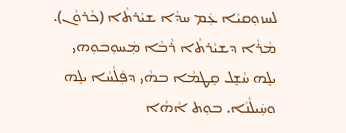ܠܚܙܘܼܩܝܵܐ ܥܲܡ ܚܕܵܐ ܫܝܵܪܬܵܐ (ܟܵܪܘܵܢ). ܡܵܪܵܐ ܕܫܝܵܪܬܵܐ ܪܵܒܵܐ ܡܲܚܘܼܒܘܼܗܝ ܝܠܸܗ ܚܵܫܸܠ ܩܸܛܡܵܐ ܒܗܵܝ ܕܦܲܠܵܚܵܐ ܝܠܸܗ ܘܚܲܝܠܵܢܵܐ. ܒܘܼܬ ܐܵܗܵܐ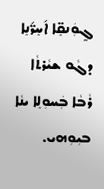ܓ̰ܘܲܢܩܸ̈ܐ ܐ݇ܚܸܖ̈݇ܢܸܐ ܕܓܵܘ ܫܝܵܪܬܵܐ ܪܵܒܵܐ ܒܲܚܘܼܠܸܐ ܝܢܵܐ ܒܝܼܘܼܗܝ.